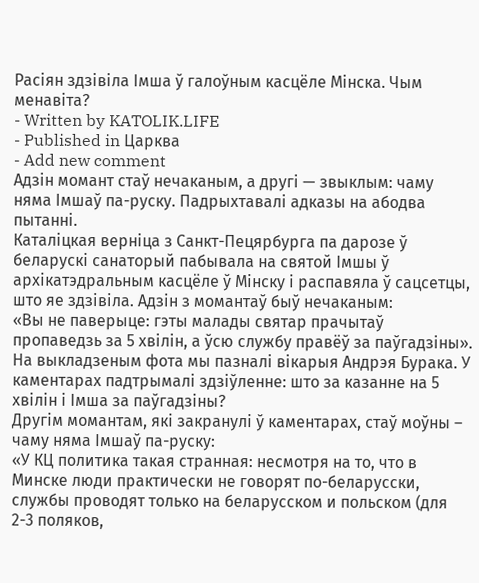Расіян здзівіла Імша ў галоўным касцёле Мінска. Чым менавіта?
- Written by KATOLIK.LIFE
- Published in Царква
- Add new comment
Адзін момант стаў нечаканым, а другі — звыклым: чаму няма Імшаў па-руску. Падрыхтавалі адказы на абодва пытанні.
Каталіцкая верніца з Санкт-Пецярбурга па дарозе ў беларускі санаторый пабывала на святой Імшы ў архікатэдральным касцёле ў Мінску і распавяла ў сацсетцы, што яе здзівіла. Адзін з момантаў быў нечаканым:
«Вы не паверыце: гэты малады святар прачытаў пропаведзь за 5 хвілін, а ўсю службу правёў за паўгадзіны».
На выкладзеным фота мы пазналі вікарыя Андрэя Бурака. У каментарах падтрымалі здзіўленне: што за казанне на 5 хвілін і Імша за паўгадзіны?
Другім момантам, які закранулі ў каментарах, стаў моўны – чаму няма Імшаў па-руску:
«У КЦ политика такая странная: несмотря на то, что в Минске люди практически не говорят по-беларусски, службы проводят только на беларусском и польском (для 2-3 поляков,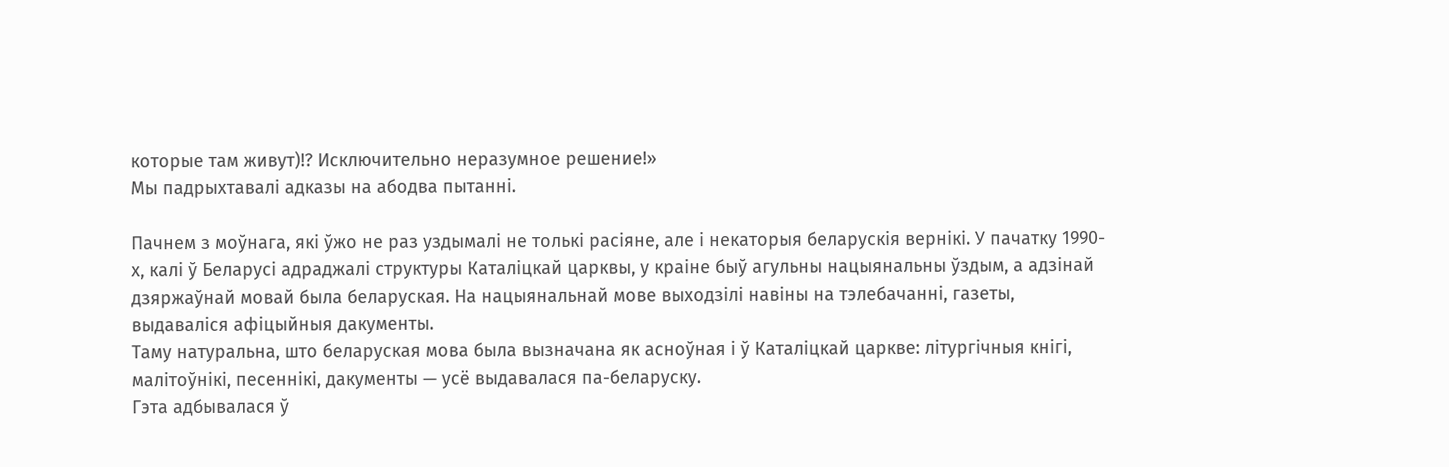которые там живут)!? Исключительно неразумное решение!»
Мы падрыхтавалі адказы на абодва пытанні.

Пачнем з моўнага, які ўжо не раз уздымалі не толькі расіяне, але і некаторыя беларускія вернікі. У пачатку 1990-х, калі ў Беларусі адраджалі структуры Каталіцкай царквы, у краіне быў агульны нацыянальны ўздым, а адзінай дзяржаўнай мовай была беларуская. На нацыянальнай мове выходзілі навіны на тэлебачанні, газеты, выдаваліся афіцыйныя дакументы.
Таму натуральна, што беларуская мова была вызначана як асноўная і ў Каталіцкай царкве: літургічныя кнігі, малітоўнікі, песеннікі, дакументы — усё выдавалася па-беларуску.
Гэта адбывалася ў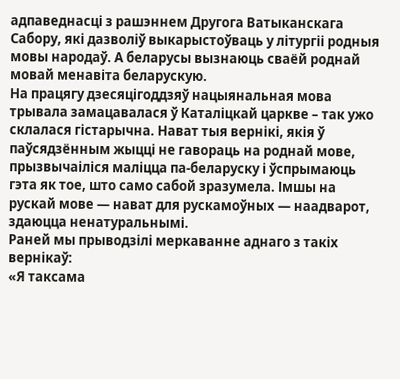адпаведнасці з рашэннем Другога Ватыканскага Сабору, які дазволіў выкарыстоўваць у літургіі родныя мовы народаў. А беларусы вызнаюць сваёй роднай мовай менавіта беларускую.
На працягу дзесяцігоддзяў нацыянальная мова трывала замацавалася ў Каталіцкай царкве – так ужо склалася гістарычна. Нават тыя вернікі, якія ў паўсядзённым жыцці не гавораць на роднай мове, прызвычаіліся маліцца па-беларуску і ўспрымаюць гэта як тое, што само сабой зразумела. Імшы на рускай мове — нават для рускамоўных — наадварот, здаюцца ненатуральнымі.
Раней мы прыводзілі меркаванне аднаго з такіх вернікаў:
«Я таксама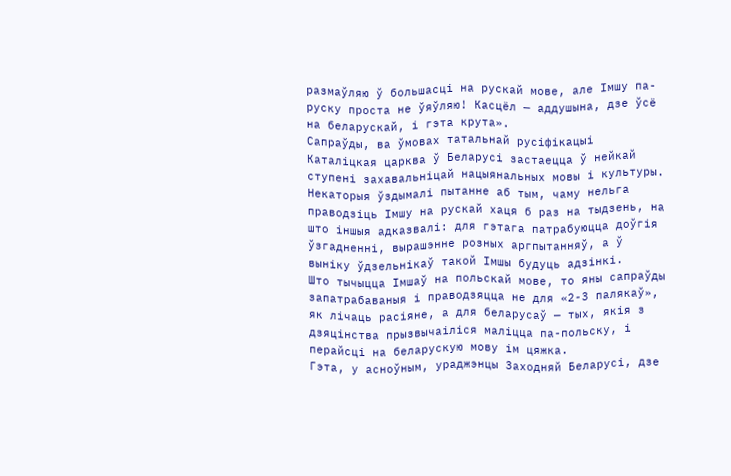размаўляю ў большасці на рускай мове, але Імшу па-руску проста не ўяўляю! Касцёл — аддушына, дзе ўсё на беларускай, і гэта крута».
Сапраўды, ва ўмовах татальнай русіфікацыі Каталіцкая царква ў Беларусі застаецца ў нейкай ступені захавальніцай нацыянальных мовы і культуры.
Некаторыя ўздымалі пытанне аб тым, чаму нельга праводзіць Імшу на рускай хаця б раз на тыдзень, на што іншыя адказвалі: для гэтага патрабуюцца доўгія ўзгадненні, вырашэнне розных аргпытанняў, а ў выніку ўдзельнікаў такой Імшы будуць адзінкі.
Што тычыцца Імшаў на польскай мове, то яны сапраўды запатрабаваныя і праводзяцца не для «2-3 палякаў», як лічаць расіяне, а для беларусаў — тых, якія з дзяцінства прызвычаіліся маліцца па-польску, і перайсці на беларускую мову ім цяжка.
Гэта, у асноўным, ураджэнцы Заходняй Беларусі, дзе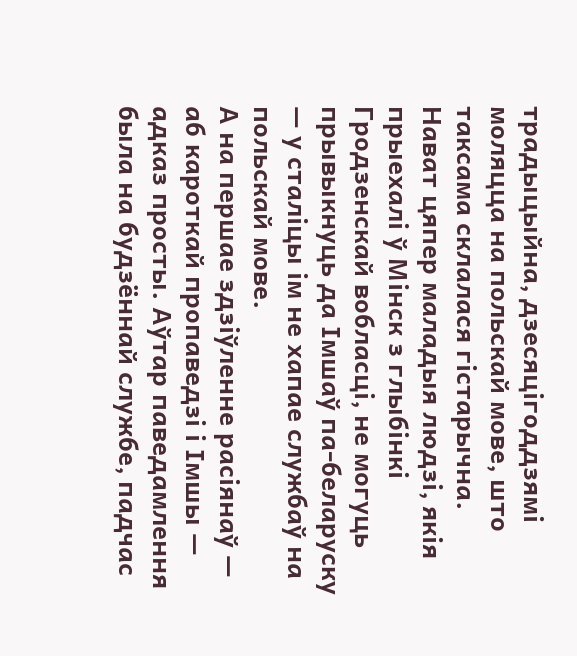традыцыйна, дзесяцігоддзямі моляцца на польскай мове, што таксама склалася гістарычна. Нават цяпер маладыя людзі, якія прыехалі ў Мінск з глыбінкі Гродзенскай вобласці, не могуць прывыкнуць да Імшаў па-беларуску — у сталіцы ім не хапае службаў на польскай мове.
А на першае здзіўленне расіянаў — аб кароткай пропаведзі і Імшы — адказ просты. Аўтар паведамлення была на будзённай службе, падчас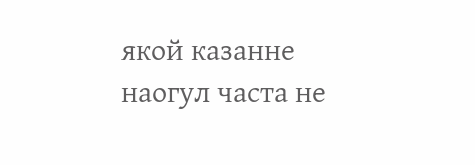якой казанне наогул часта не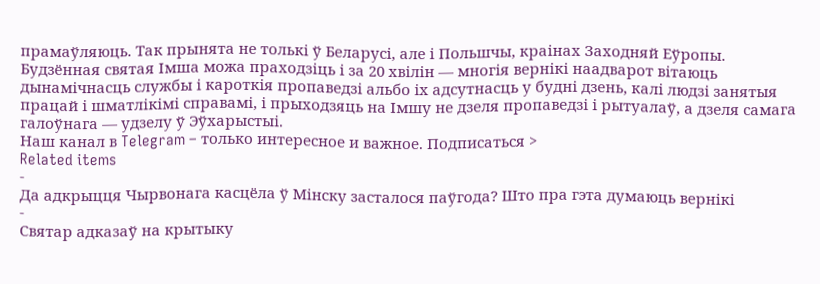прамаўляюць. Так прынята не толькі ў Беларусі, але і Польшчы, краінах Заходняй Еўропы.
Будзённая святая Імша можа праходзіць і за 20 хвілін — многія вернікі наадварот вітаюць дынамічнасць службы і кароткія пропаведзі альбо іх адсутнасць у будні дзень, калі людзі занятыя працай і шматлікімі справамі, і прыходзяць на Імшу не дзеля пропаведзі і рытуалаў, а дзеля самага галоўнага — удзелу ў Эўхарыстыі.
Наш канал в Telegram – только интересное и важное. Подписаться >
Related items
-
Да адкрыцця Чырвонага касцёла ў Мінску засталося паўгода? Што пра гэта думаюць вернікі
-
Святар адказаў на крытыку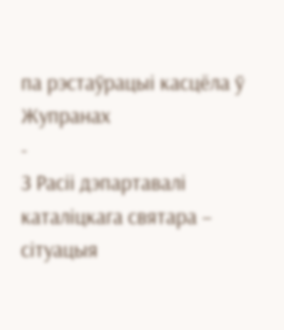па рэстаўрацыі касцёла ў Жупранах
-
З Расіі дэпартавалі каталіцкага святара – сітуацыя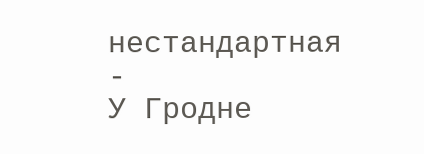нестандартная
-
У Гродне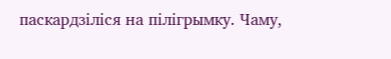паскардзіліся на пілігрымку. Чаму,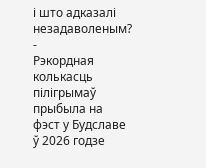і што адказалі незадаволеным?
-
Рэкордная колькасць пілігрымаў прыбыла на фэст у Будславе ў 2026 годзе